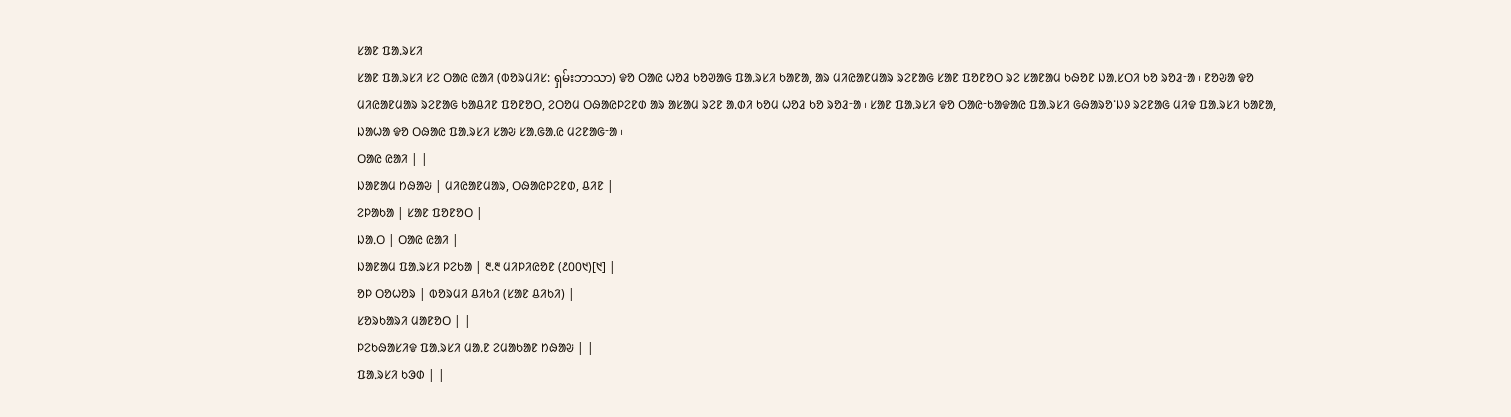ᱥᱟᱱ ᱯᱟᱹᱨᱥᱤ
ᱥᱟᱱ ᱯᱟᱹᱨᱥᱤ ᱥᱮ ᱛᱟᱭ ᱭᱟᱤ (ᱵᱚᱨᱢᱤᱥ: ရှမ်းဘာသာ) ᱫᱚ ᱛᱟᱭ ᱦᱚᱲ ᱠᱚᱣᱟᱜ ᱯᱟᱹᱨᱥᱤ ᱠᱟᱱᱟ, ᱟᱨ ᱢᱤᱭᱟᱱᱢᱟᱨ ᱨᱮᱱᱟᱜ ᱥᱟᱱ ᱯᱚᱱᱚᱛ ᱨᱮ ᱥᱟᱱᱟᱢ ᱠᱷᱚᱱ ᱡᱟᱹᱥᱛᱤ ᱠᱚ ᱨᱚᱲᱼᱟ ᱾ ᱱᱚᱶᱟ ᱫᱚ ᱢᱤᱭᱟᱱᱢᱟᱨ ᱨᱮᱱᱟᱜ ᱠᱟᱪᱤᱱ ᱯᱚᱱᱚᱛ, ᱮᱛᱚᱢ ᱛᱷᱟᱭᱞᱮᱱᱰ ᱟᱨ ᱟᱥᱟᱢ ᱨᱮᱱ ᱟᱹᱰᱤ ᱠᱚᱢ ᱦᱚᱲ ᱠᱚ ᱨᱚᱲᱼᱟ ᱾ ᱥᱟᱱ ᱯᱟᱹᱨᱥᱤ ᱫᱚ ᱛᱟᱭᱼᱠᱟᱫᱟᱭ ᱯᱟᱹᱨᱥᱤ ᱜᱷᱟᱨᱚᱸᱡᱽ ᱨᱮᱱᱟᱜ ᱢᱤᱫ ᱯᱟᱹᱨᱥᱤ ᱠᱟᱱᱟ, ᱡᱟᱦᱟ ᱫᱚ ᱛᱷᱟᱭ ᱯᱟᱹᱨᱥᱤ ᱥᱟᱶ ᱥᱟᱹᱜᱟᱹᱭ ᱢᱮᱱᱟᱜᱼᱟ ᱾
ᱛᱟᱭ ᱭᱟᱤ | |
ᱡᱟᱱᱟᱢ ᱴᱷᱟᱶ | ᱢᱤᱭᱟᱱᱢᱟᱨ, ᱛᱷᱟᱭᱞᱮᱱᱰ, ᱪᱤᱱ |
ᱮᱞᱟᱠᱟ | ᱥᱟᱱ ᱯᱚᱱᱚᱛ |
ᱡᱟᱹᱛ | ᱛᱟᱭ ᱭᱟᱤ |
ᱡᱟᱱᱟᱢ ᱯᱟᱹᱨᱥᱤ ᱞᱮᱠᱟ | ᱓.᱓ ᱢᱤᱞᱤᱭᱚᱱ (᱒᱐᱐᱑)[᱑] |
ᱚᱞ ᱛᱚᱦᱚᱨ | ᱵᱚᱨᱢᱤ ᱪᱤᱠᱤ (ᱥᱟᱱ ᱪᱤᱠᱤ) |
ᱥᱚᱨᱠᱟᱨᱤ ᱢᱟᱱᱚᱛ | |
ᱞᱮᱠᱷᱟᱥᱤᱫ ᱯᱟᱹᱨᱥᱤ ᱢᱟᱹᱱ ᱮᱢᱟᱠᱟᱱ ᱴᱷᱟᱶ | |
ᱯᱟᱹᱨᱥᱤ ᱠᱳᱰ | |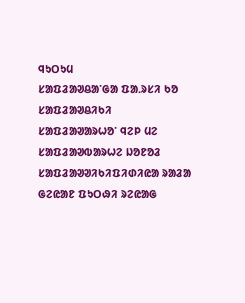ᱧᱩᱛᱩᱢ
ᱥᱟᱯᱲᱟᱣᱪᱟᱸᱜᱟ ᱯᱟᱹᱨᱥᱤ ᱠᱚ
ᱥᱟᱯᱲᱟᱣᱪᱤᱠᱤ
ᱥᱟᱯᱲᱟᱣᱟᱨᱦᱚᱸ ᱧᱮᱞ ᱢᱮ
ᱥᱟᱯᱲᱟᱣᱵᱟᱨᱦᱮ ᱡᱚᱱᱚᱲ
ᱥᱟᱯᱲᱟᱣᱣᱤᱠᱤᱯᱤᱰᱤᱭᱟ ᱨᱟᱲᱟ ᱜᱮᱭᱟᱱ ᱯᱩᱛᱷᱤ ᱨᱮᱭᱟᱜ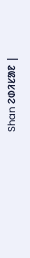Shan ᱮᱰᱤᱥᱟᱱ |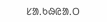ᱥᱟᱹᱠᱷᱭᱟᱹᱛ